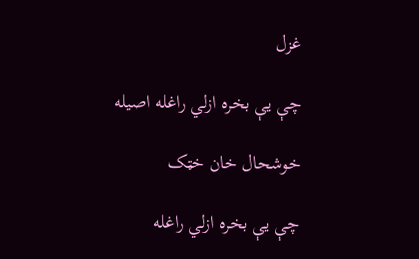غزل

چې يې بخره ازلي راغله اصيله

خوشحال خان خټک

چې يې بخره ازلي راغله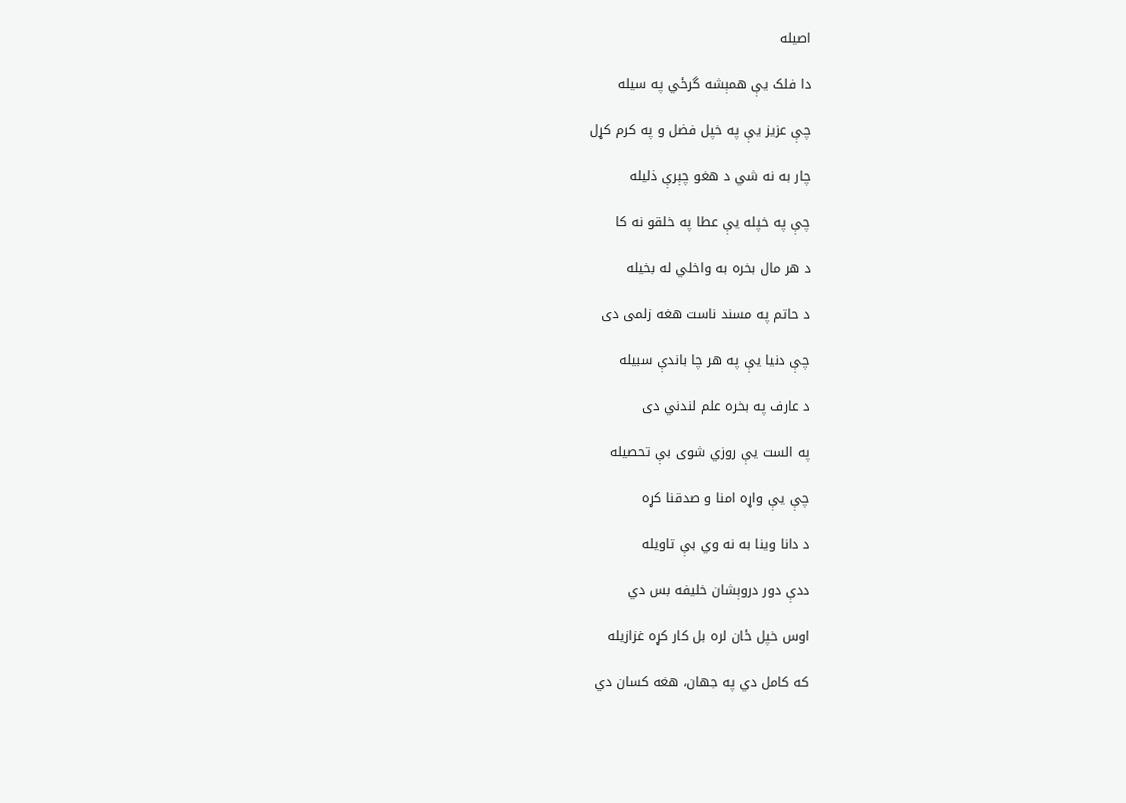اصيله

دا فلک يې همېشه گرځي په سيله

چې عزيز يې په خپل فضل و په کرم کړل

چار به نه شي د هغو چېرې ذليله

چې په خپله يې عطا په خلقو نه کا

د هر مال بخره به واخلي له بخيله

د حاتم په مسند ناست هغه زلمی دی

چې دنيا يې په هر چا باندې سبيله

د عارف په بخره علم لندني دی

په الست يې روزي شوی بې تحصيله

چې يې واړه امنا و صدقنا کړه

د دانا وينا به نه وي بې تاويله

ددې دور دروېشان خليفه بس دي

اوس خپل ځان لره بل کار کړه غزازيله

که کامل دي په جهان، هغه کسان دي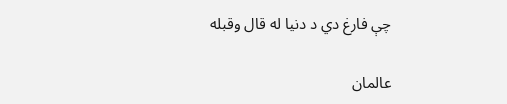چې فارغ دي د دنيا له قال وقبله

عالمان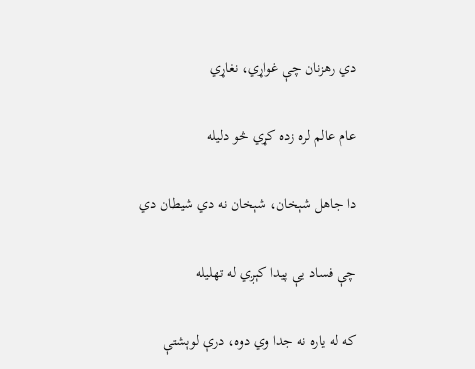دي رهزنان چې غواړي، نغاړي

عام عالم لره زده کړي څو دليله

دا جاهل شېخان، شېخان نه دي شيطان دي

چې فساد يې پيدا کېږي له تهليله

که له ياره نه جدا وي دوه، درې لوېشتې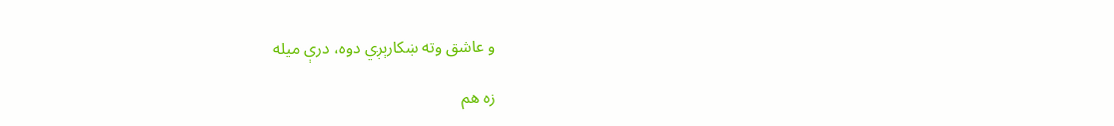و عاشق وته ښکارېږي دوه، درې ميله

زه هم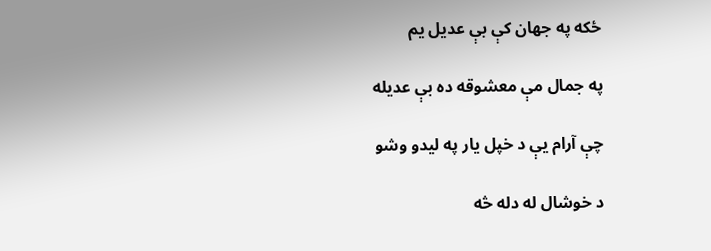ځکه په جهان کې بې عديل يم

په جمال مې معشوقه ده بې عديله

چې آرام يې د خپل يار په ليدو وشو

د خوشال له دله څه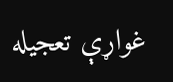غواړې تعجيله